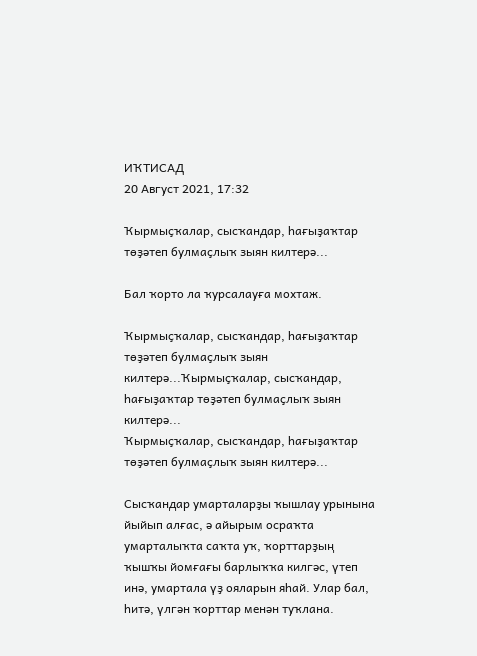ИҠТИСАД
20 Август 2021, 17:32

Ҡырмыҫҡалар, сысҡандар, һағыҙаҡтар төҙәтеп булмаҫлыҡ зыян килтерә...

Бал ҡорто ла ҡурсалауға мохтаж.

Ҡырмыҫҡалар, сысҡандар, һағыҙаҡтар төҙәтеп булмаҫлыҡ зыян килтерә...Ҡырмыҫҡалар, сысҡандар, һағыҙаҡтар төҙәтеп булмаҫлыҡ зыян килтерә...
Ҡырмыҫҡалар, сысҡандар, һағыҙаҡтар төҙәтеп булмаҫлыҡ зыян килтерә...

Сысҡандар умарталарҙы ҡышлау урынына йыйып алғас, ә айырым осраҡта умарталыҡта саҡта уҡ, ҡорттарҙың ҡышҡы йомғағы барлыҡҡа килгәс, үтеп инә, умартала үҙ ояларын яһай. Улар бал, һитә, үлгән ҡорттар менән туҡлана.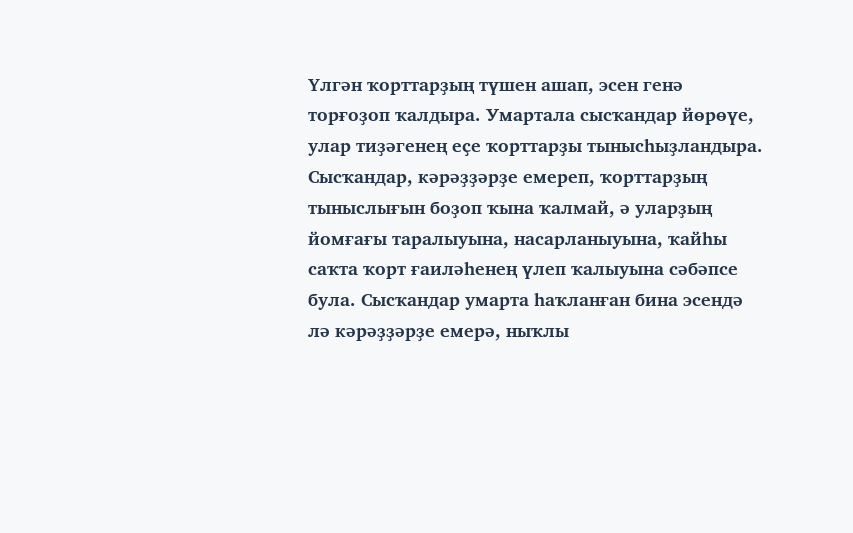Үлгән ҡорттарҙың түшен ашап, эсен генә торғоҙоп ҡалдыра. Умартала сысҡандар йөрөүе, улар тиҙәгенең еҫе ҡорттарҙы тынысһыҙландыра. Сысҡандар, кәрәҙҙәрҙе емереп, ҡорттарҙың тыныслығын боҙоп ҡына ҡалмай, ә уларҙың йомғағы таралыуына, насарланыуына, ҡайһы саҡта ҡорт ғаиләһенең үлеп ҡалыуына сәбәпсе була. Сысҡандар умарта һаҡланған бина эсендә лә кәрәҙҙәрҙе емерә, ныҡлы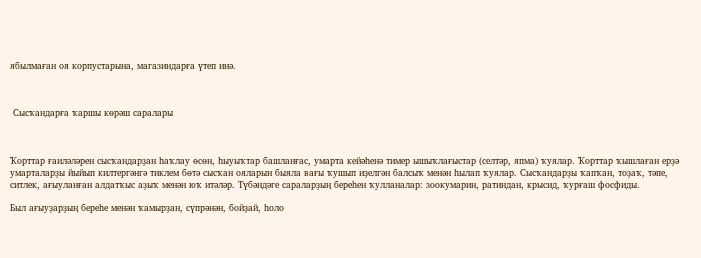ябылмаған оя корпустарына, магазиндарға үтеп инә.



 Сысҡандарға ҡаршы көрәш саралары



Ҡорттар ғаиләләрен сысҡандарҙан һаҡлау өсөн, һыуыҡтар башланғас, умарта кейәһенә тимер ышыҡлағыстар (селтәр, япма) ҡуялар. Ҡорттар ҡышлаған ерҙә умарталарҙы йыйып килтергәнгә тиклем бөтә сысҡан ояларын быяла вағы ҡушып иҙелгән балсыҡ менән һылап ҡуялар. Сысҡандарҙы ҡапҡан, тоҙаҡ, тәпе, ситлек, ағыуланған алдатҡыс аҙыҡ менән юҡ итәләр. Түбәндәге сараларҙың береһен ҡулланалар: зоокумарин, ратиндан, крысид, ҡурғаш фосфиды.

Был ағыуҙарҙың береһе менән ҡамырҙан, сүпрәнән, бойҙай, һоло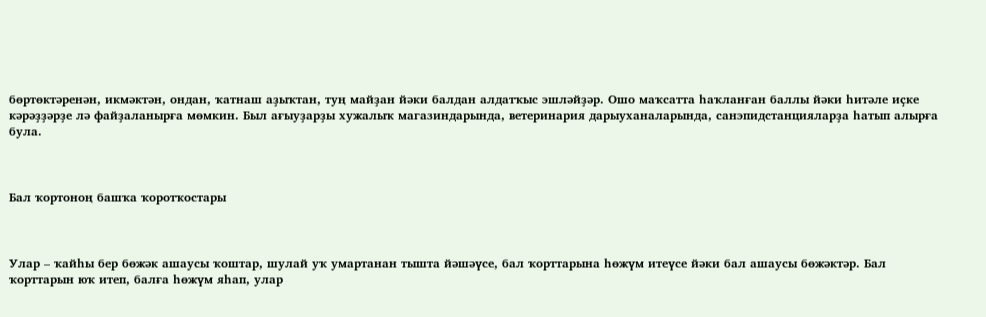бөртөктәренән, икмәктән, ондан, ҡатнаш аҙыҡтан, туң майҙан йәки балдан алдатҡыс эшләйҙәр. Ошо маҡсатта һаҡланған баллы йәки һитәле иҫке кәрәҙҙәрҙе лә файҙаланырға мөмкин. Был ағыуҙарҙы хужалыҡ магазиндарында, ветеринария дарыуханаларында, санэпидстанцияларҙа һатып алырға була.



Бал ҡортоноң башҡа ҡоротҡостары



Улар – ҡайһы бер бөжәк ашаусы ҡоштар, шулай уҡ умартанан тышта йәшәүсе, бал ҡорттарына һөжүм итеүсе йәки бал ашаусы бөжәктәр. Бал ҡорттарын юҡ итеп, балға һөжүм яһап, улар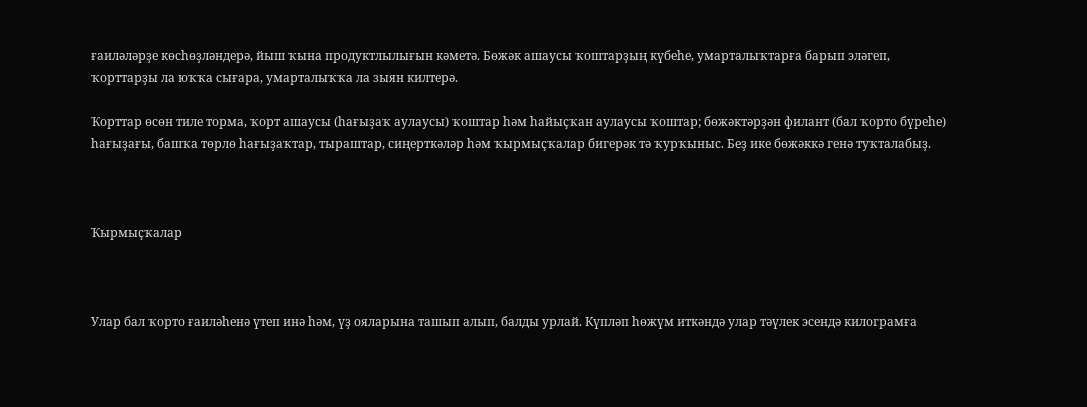ғаиләләрҙе көсһөҙләндерә, йыш ҡына продуктлылығын кәметә. Бөжәк ашаусы ҡоштарҙың күбеһе, умарталыҡтарға барып эләгеп, ҡорттарҙы ла юҡҡа сығара, умарталыҡҡа ла зыян килтерә.

Ҡорттар өсөн тиле торма, ҡорт ашаусы (һағыҙаҡ аулаусы) ҡоштар һәм һайыҫҡан аулаусы ҡоштар; бөжәктәрҙән филант (бал ҡорто бүреһе) һағыҙағы, башҡа төрлө һағыҙаҡтар, тыраштар, сиңерткәләр һәм ҡырмыҫҡалар бигерәк тә ҡурҡыныс. Беҙ ике бөжәккә генә туҡталабыҙ.



Ҡырмыҫҡалар



Улар бал ҡорто ғаиләһенә үтеп инә һәм, үҙ ояларына ташып алып, балды урлай. Күпләп һөжүм иткәндә улар тәүлек эсендә килограмға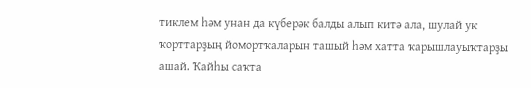тиклем һәм унан да күберәк балды алып китә ала, шулай ук ҡорттарҙың йомортҡаларын ташый һәм хатта ҡарышлауыҡтарҙы ашай. Ҡайһы саҡта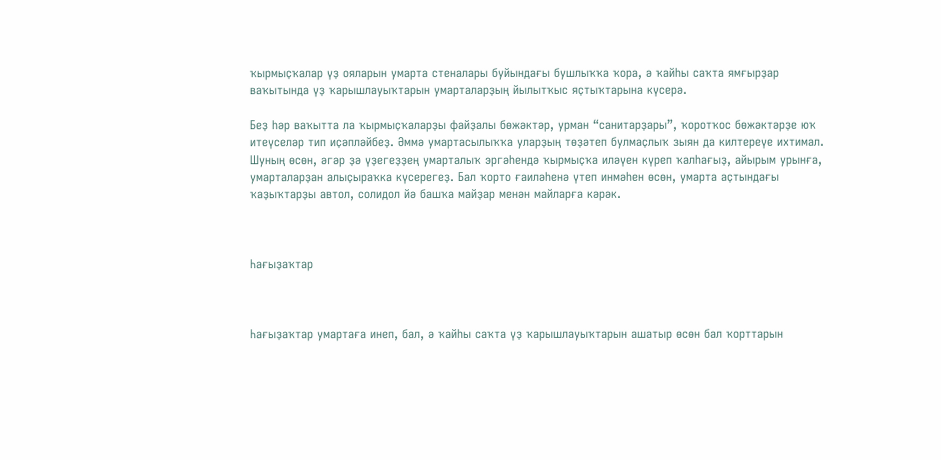ҡырмыҫҡалар үҙ ояларын умарта стеналары буйындағы бушлыҡҡа ҡора, ә ҡайһы саҡта ямғырҙар ваҡытында үҙ ҡарышлауыҡтарын умарталарҙың йылытҡыс яҫтыҡтарына күсерә.

Беҙ һәр ваҡытта ла ҡырмыҫҡаларҙы файҙалы бөжәктәр, урман “санитарҙары”, ҡоротҡос бөжәктәрҙе юҡ итеүселәр тип иҫәпләйбеҙ. Әммә умартасылыҡҡа уларҙың төҙәтеп булмаҫлыҡ зыян да килтереүе ихтимал. Шуның өсөн, әгәр ҙә үҙегеҙҙең умарталыҡ эргәһендә ҡырмыҫҡа иләүен күреп ҡалһағыҙ, айырым урынға, умарталарҙан алыҫыраҡка күсерегеҙ. Бал ҡорто ғаиләһенә үтеп инмәһен өсөн, умарта аҫтындағы ҡаҙыҡтарҙы автол, солидол йә башҡа майҙар менән майларға кәрәк.



Һағыҙаҡтар



Һағыҙаҡтар умартаға инеп, бал, ә ҡайһы саҡта үҙ ҡарышлауыҡтарын ашатыр өсөн бал ҡорттарын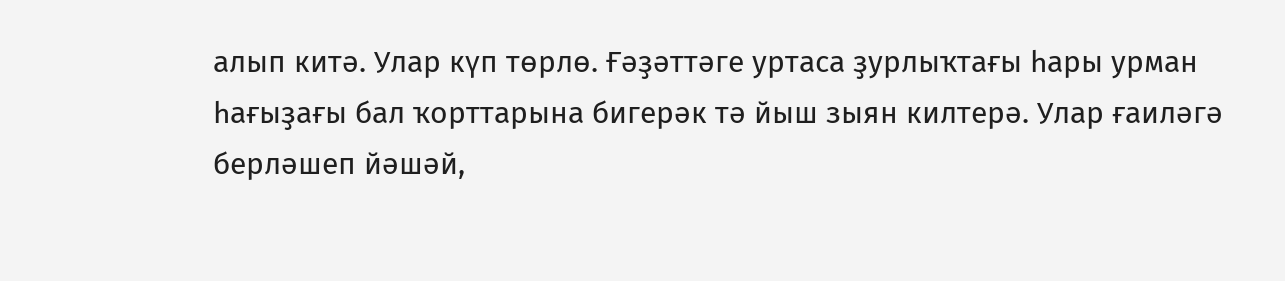алып китә. Улар күп төрлө. Ғәҙәттәге уртаса ҙурлыҡтағы һары урман һағыҙағы бал ҡорттарына бигерәк тә йыш зыян килтерә. Улар ғаиләгә берләшеп йәшәй,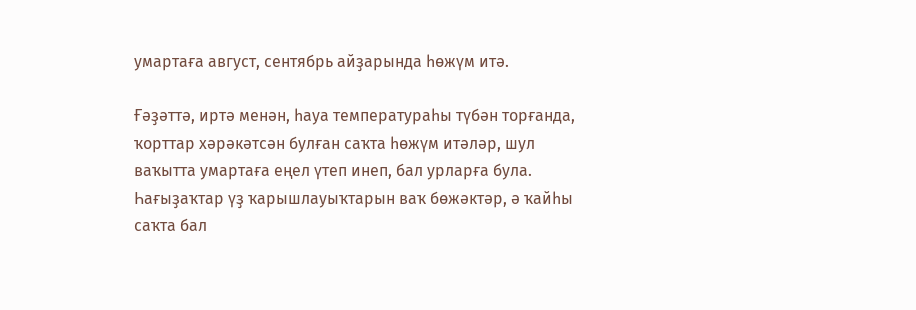умартаға август, сентябрь айҙарында һөжүм итә.

Ғәҙәттә, иртә менән, һауа температураһы түбән торғанда, ҡорттар хәрәкәтсән булған саҡта һөжүм итәләр, шул ваҡытта умартаға еңел үтеп инеп, бал урларға була. Һағыҙаҡтар үҙ ҡарышлауыҡтарын ваҡ бөжәктәр, ә ҡайһы саҡта бал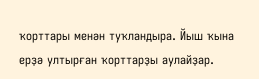ҡорттары менән туҡландыра. Йыш ҡына ерҙә ултырған ҡорттарҙы аулайҙар.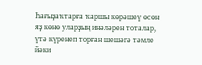Һағыҙаҡтарға ҡаршы көрәшеү өсөн яҙ көнө уларҙың инәләрен тоталар, үтә күренеп торған шешәгә тәмле йәки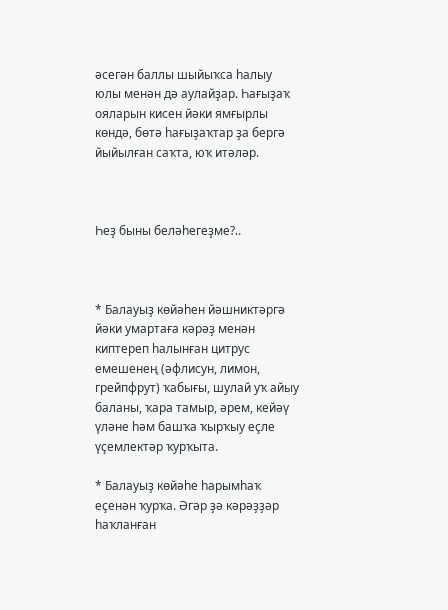әсегән баллы шыйыҡса һалыу юлы менән дә аулайҙар. Һағыҙаҡ ояларын кисен йәки ямғырлы көндә, бөтә һағыҙаҡтар ҙа бергә йыйылған саҡта, юҡ итәләр.



Һеҙ быны беләһегеҙме?..



* Балауыҙ көйәһен йәшниктәргә йәки умартаға кәрәҙ менән киптереп һалынған цитрус емешенең (әфлисун, лимон, грейпфрут) ҡабығы, шулай уҡ айыу баланы, ҡара тамыр, әрем, кейәү үләне һәм башҡа ҡырҡыу еҫле үҫемлектәр ҡурҡыта.

* Балауыҙ көйәһе һарымһаҡ еҫенән ҡурҡа. Әгәр ҙә кәрәҙҙәр һаҡланған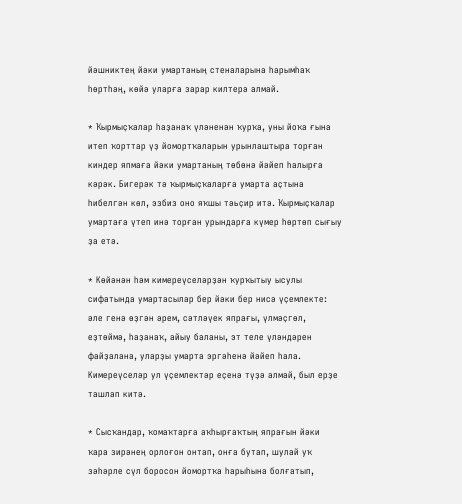йәшниктең йәки умартаның стеналарына һарымһаҡ һөртһәң, көйә уларға зарар килтерә алмай.

* Ҡырмыҫҡалар һаҙанаҡ үләненән ҡурҡа, уны йоҡа ғына итеп ҡорттар үҙ йомортҡаларын урынлаштыра торған киндер япмаға йәки умартаның төбөнә йәйеп һалырға кәрәк. Бигерәк тә ҡырмыҫҡаларға умарта аҫтына һибелгән көл, эзбиз оно яҡшы тәьҫир итә. Ҡырмыҫҡалар умартаға үтеп инә торған урындарға күмер һөртөп сығыу ҙа етә.

* Көйәнән һәм кимереүселәрҙән ҡурҡытыу ысулы сифатында умартасылар бер йәки бер нисә үҫемлекте: әле генә өҙгән әрем, сәтләүек япрағы, үлмәҫгөл, еҙтөймә, һаҙанаҡ, айыу баланы, эт теле үләндәрен файҙалана, уларҙы умарта эргәһенә йәйеп һала. Кимереүселәр ул үҫемлектәр еҫенә түҙә алмай, был ерҙе ташлап китә.

* Сысҡандар, ҡомаҡтарға аҡһырғаҡтың япрағын йәки ҡара зирәнең орлоғон онтап, онға бутап, шулай уҡ зәһәрле сүл боросон йомортҡа һарыһына болғатып,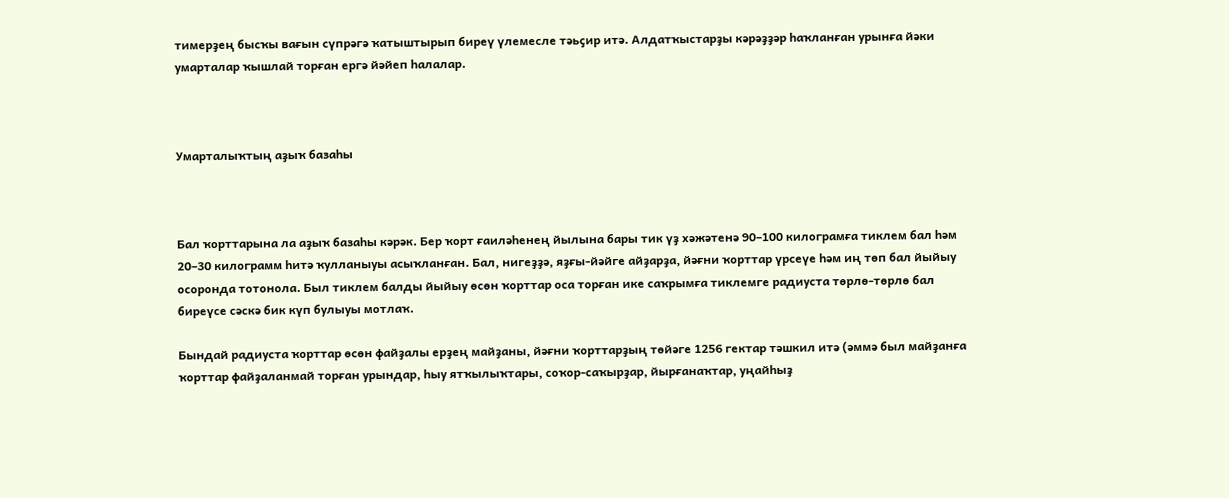тимерҙең бысҡы вағын сүпрәгә ҡатыштырып биреү үлемесле тәьҫир итә. Алдатҡыстарҙы кәрәҙҙәр һаҡланған урынға йәки умарталар ҡышлай торған ергә йәйеп һалалар.



Умарталыҡтың аҙыҡ базаһы



Бал ҡорттарына ла аҙыҡ базаһы кәрәк. Бер ҡорт ғаиләһенең йылына бары тик үҙ хәжәтенә 90–100 килограмға тиклем бал һәм 20–30 килограмм һитә ҡулланыуы асыҡланған. Бал, нигеҙҙә, яҙғы-йәйге айҙарҙа, йәғни ҡорттар үрсеүе һәм иң төп бал йыйыу осоронда тотонола. Был тиклем балды йыйыу өсөн ҡорттар оса торған ике саҡрымға тиклемге радиуста төрлө-төрлө бал биреүсе сәскә бик күп булыуы мотлаҡ.

Бындай радиуста ҡорттар өсөн файҙалы ерҙең майҙаны, йәғни ҡорттарҙың төйәге 1256 гектар тәшкил итә (әммә был майҙанға ҡорттар файҙаланмай торған урындар, һыу ятҡылыҡтары, соҡор-саҡырҙар, йырғанаҡтар, уңайһыҙ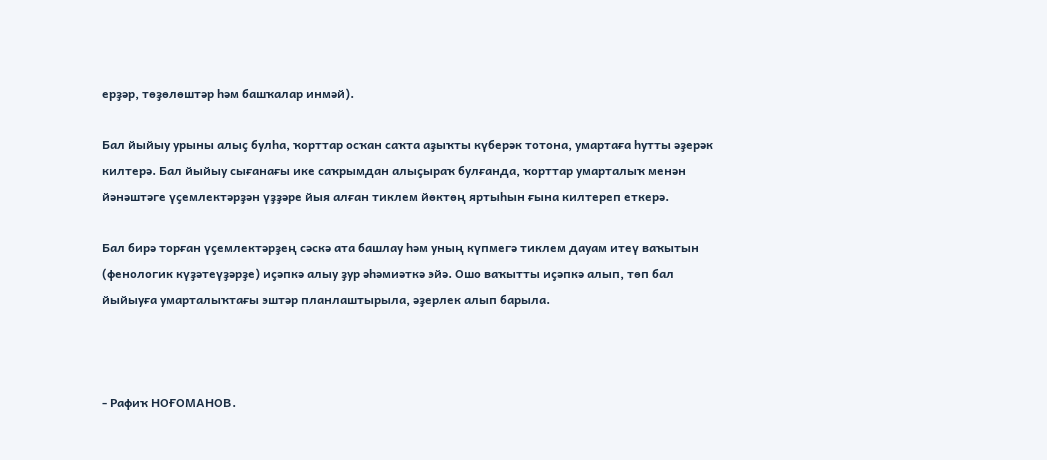ерҙәр, төҙөлөштәр һәм башҡалар инмәй).

Бал йыйыу урыны алыҫ булһа, ҡорттар осҡан саҡта аҙыҡты күберәк тотона, умартаға һутты әҙерәк килтерә. Бал йыйыу сығанағы ике саҡрымдан алыҫыраҡ булғанда, ҡорттар умарталыҡ менән йәнәштәге үҫемлектәрҙән үҙҙәре йыя алған тиклем йөктөң яртыһын ғына килтереп еткерә.

Бал бирә торған үҫемлектәрҙең сәскә ата башлау һәм уның күпмегә тиклем дауам итеү ваҡытын (фенологик күҙәтеүҙәрҙе) иҫәпкә алыу ҙур әһәмиәткә эйә. Ошо ваҡытты иҫәпкә алып, төп бал йыйыуға умарталыҡтағы эштәр планлаштырыла, әҙерлек алып барыла.



- Рафиҡ НОҒОМАНОВ.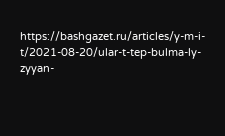https://bashgazet.ru/articles/y-m-i-t/2021-08-20/ular-t-tep-bulma-ly-zyyan-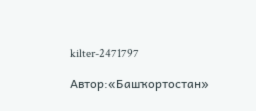kilter-2471797

Автор:«Башҡортостан»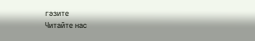гәзите
Читайте нас